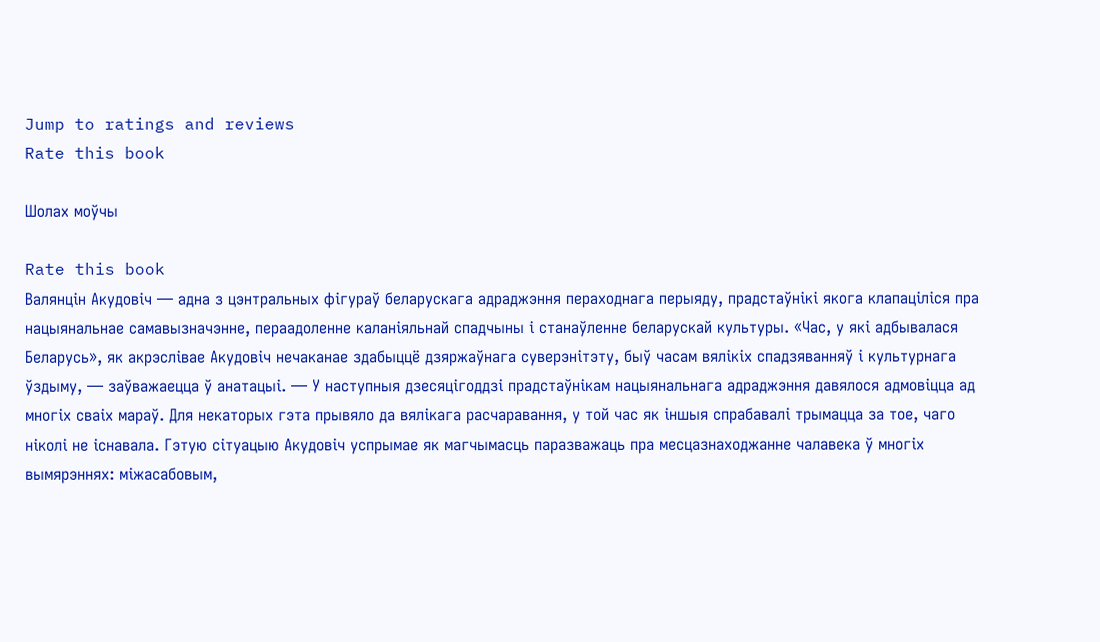Jump to ratings and reviews
Rate this book

Шолах моўчы

Rate this book
Валянцін Акудовіч — адна з цэнтральных фігураў беларускага адраджэння пераходнага перыяду, прадстаўнікі якога клапаціліся пра нацыянальнае самавызначэнне, пераадоленне каланіяльнай спадчыны і станаўленне беларускай культуры. «Час, у які адбывалася Беларусь», як акрэслівае Акудовіч нечаканае здабыццё дзяржаўнага суверэнітэту, быў часам вялікіх спадзяванняў і культурнага ўздыму, — заўважаецца ў анатацыі. — У наступныя дзесяцігоддзі прадстаўнікам нацыянальнага адраджэння давялося адмовіцца ад многіх сваіх мараў. Для некаторых гэта прывяло да вялікага расчаравання, у той час як іншыя спрабавалі трымацца за тое, чаго ніколі не існавала. Гэтую сітуацыю Акудовіч успрымае як магчымасць паразважаць пра месцазнаходжанне чалавека ў многіх вымярэннях: міжасабовым,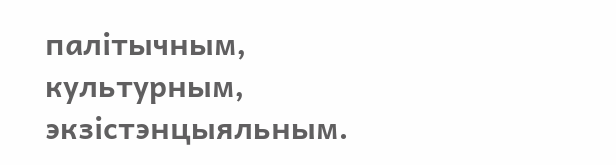палітычным, культурным, экзістэнцыяльным.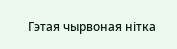Гэтая чырвоная нітка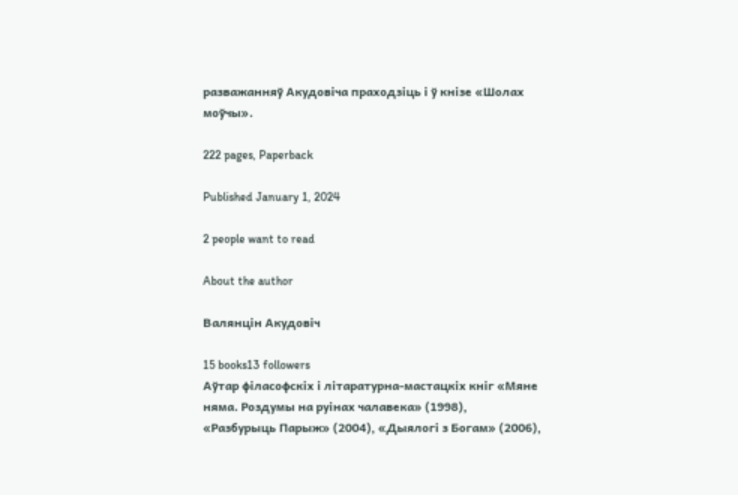разважанняў Акудовіча праходзіць і ў кнізе «Шолах моўчы».

222 pages, Paperback

Published January 1, 2024

2 people want to read

About the author

Валянцін Акудовіч

15 books13 followers
Аўтар філасофскіх і літаратурна-мастацкіх кніг «Мяне няма. Роздумы на руінах чалавека» (1998), «Разбурыць Парыж» (2004), «Дыялогі з Богам» (2006),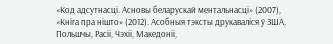«Код адсутнасці. Асновы беларускай ментальнасці» (2007), «Кніга пра нішто» (2012). Асобныя тэксты друкаваліся ў ЗША, Польшчы, Расіі, Чэхіі, Македоніі,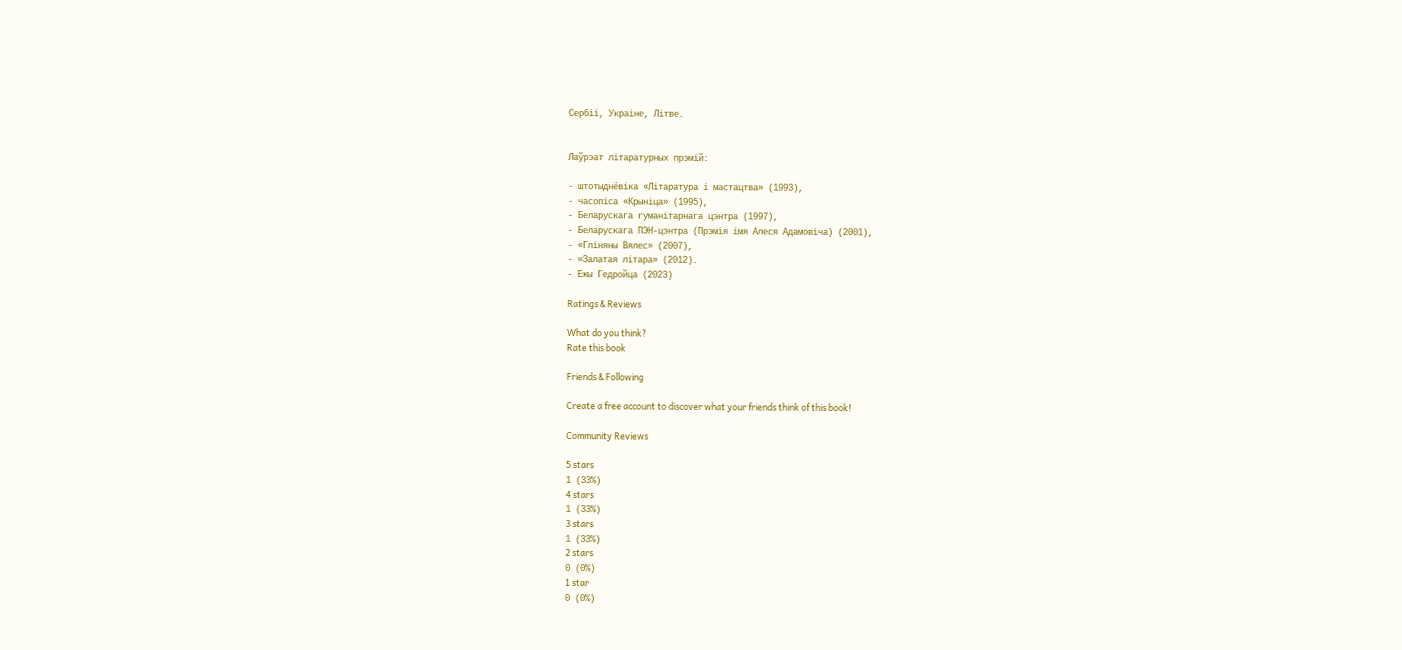Сербіі, Украіне, Літве.


Лаўрэат літаратурных прэмій:

- штотыднёвіка «Літаратура і мастацтва» (1993),
- часопіса «Крыніца» (1995),
- Беларускага гуманітарнага цэнтра (1997),
- Беларускага ПЭН-цэнтра (Прэмія імя Алеся Адамовіча) (2001),
- «Гліняны Вялес» (2007),
- «Залатая літара» (2012).
- Ежы Гедройца (2023)

Ratings & Reviews

What do you think?
Rate this book

Friends & Following

Create a free account to discover what your friends think of this book!

Community Reviews

5 stars
1 (33%)
4 stars
1 (33%)
3 stars
1 (33%)
2 stars
0 (0%)
1 star
0 (0%)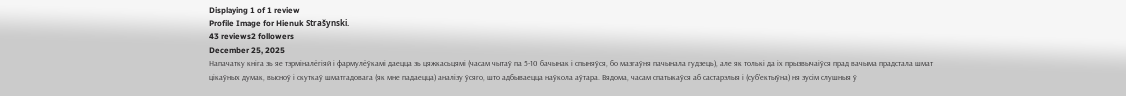Displaying 1 of 1 review
Profile Image for Hienuk Strašynski.
43 reviews2 followers
December 25, 2025
Напачатку кніга зь яе тэрміналёгіяй і фармулёўкамі даецца зь цяжкасьцямі (часам чытаў па 5-10 бачынак і спыняўся, бо мазгаўня пачынала гудзець), але як толькі да іх прызвычаіўся прад вачыма прадстала шмат цікаўных думак, высноў і скуткаў шматгадовага (як мне падаецца) аналізу ўсяго, што адбываецца наўкола аўтара. Вядома, часам спатыкаўся аб састарэлыя і (суб'ектыўна) ня зусім слушныя ў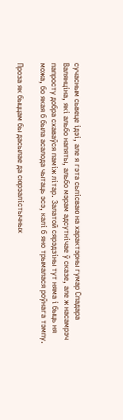сучасным сьвеце ідэі, але я гэта сьпісваю на характэрны гумар Спадара Валянціна, які альбо напяты, альбо мэрам адсутнічае ў сказе, але ж насамрэч папросту добра схаваўся паміж літар. Залатой сярэдзіны тут няма і быць ня можа, бо якая б была асалода чытаць эсэ, калі б яно трымалася роўнага тэмпу.

Проза як быццам бы дасылае да сюрэалістычных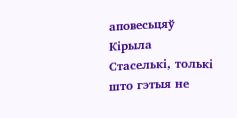аповесьцяў Кірыла Стаселькі, толькі што гэтыя не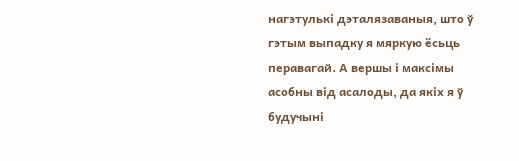нагэтулькі дэталязаваныя, што ў гэтым выпадку я мяркую ёсьць перавагай. А вершы і максімы асобны від асалоды, да якіх я ў будучыні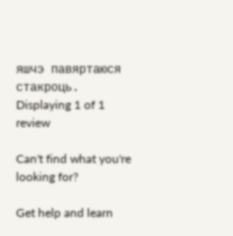яшчэ павяртаюся стакроць.
Displaying 1 of 1 review

Can't find what you're looking for?

Get help and learn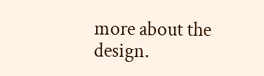more about the design.